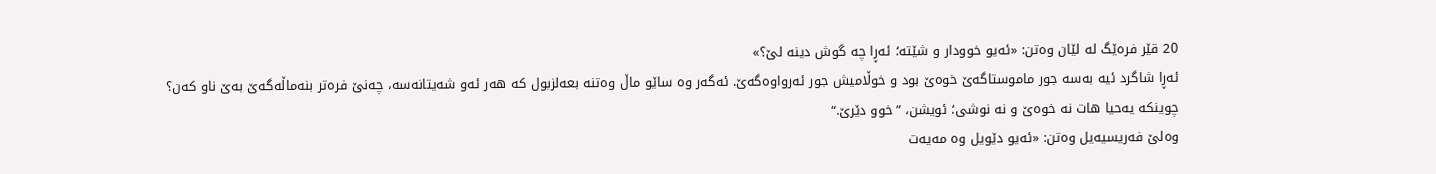20 قێر فرەێگ له لێان وەتن: «ئەیو خوودار و شێته؛ ئەڕا چه گوش دینه لێ؟»
ئەڕا شاگرد ئیه بەسه جور ماموستاگەێ خوەێ بود و خوڵامیش جور ئەرواوەگەێ. ئەگەر وه ساێو ماڵ وەتنه بعەلزبول که هەر ئەو شەیتانەسه، چەنێ فرەتر بنەماڵەگەێ بەێ ناو کەن؟
چوینکه یەحیا هات نه خوەێ و نه نوشی؛ ئویشن، ”خوو دێرێ.“
وەلێ فەریسیەیل وەتن: «ئەیو دێویل وه مەیەت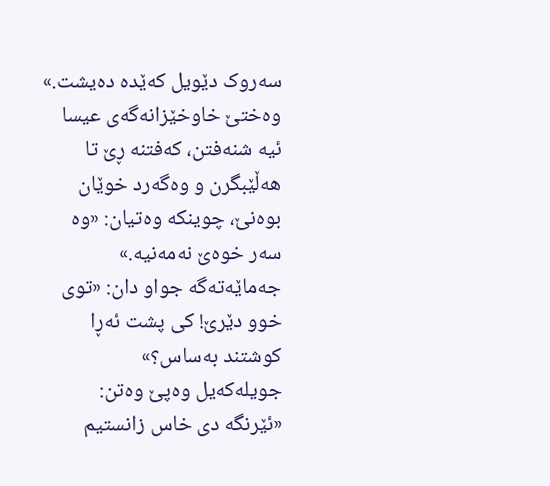سەروک دێویل کەێده دەیشت.»
وەختێ خاوخێزانەگەی عیسا ئیه شنەفتن، کەفتنه ڕێ تا هەڵێبگرن و وەگەرد خوێان بوەنێ، چوینکه وەتیان: «وه سەر خوەێ نەمەنیه.»
جەماێەتەگه جواو دان: «توی خوو دێرێ! کی پشت ئەڕا کوشتند بەساس؟»
جویلەکەیل وەپێ وەتن: «ئێرنگه دی خاس زانستیم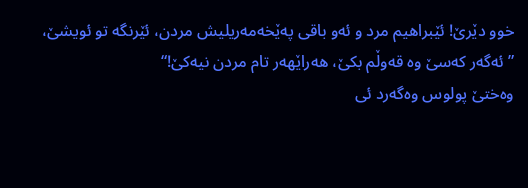خوو دێرێ! ئێبراهیم مرد و ئەو باقی پەێخەمەریلیش مردن، ئێرنگه تو ئویشێ، ”ئەگەر کەسێ وه قەوڵم بکێ، هەراێهەر تام مردن نیەکێ!“
وەختێ پولوس وەگەرد ئی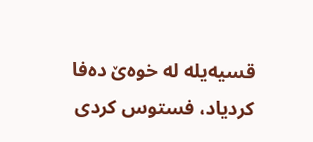قسیەيله له خوەێ دەفا کردیاد، فستوس کردی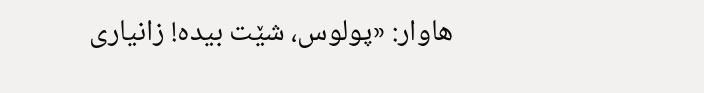هاوار: «پولوس، شێت بیده! زانیاری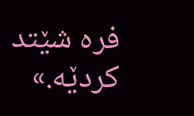فره شێتد کردێه.»